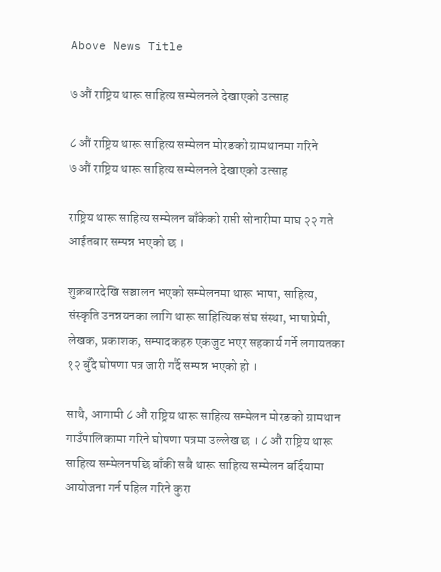Above News Title

७ औं राष्ट्रिय थारू साहित्य सम्मेलनले देखाएको उत्साह

८ औं राष्ट्रिय थारू साहित्य सम्मेलन मोरङको ग्रामथानमा गरिने
७ औं राष्ट्रिय थारू साहित्य सम्मेलनले देखाएको उत्साह

राष्ट्रिय थारू साहित्य सम्मेलन बाँकेको राप्ती सोनारीमा माघ २२ गते आईतबार सम्पन्न भएको छ ।

शुक्रबारदेखि सञ्चालन भएको सम्मेलनमा थारू भाषा, साहित्य, संस्कृति उनन्नयनका लागि थारू साहित्यिक संघ संस्था, भाषाप्रेमी, लेखक, प्रकाशक, सम्पादकहरु एकजुट भएर सहकार्य गर्ने लगायतका  १२ बुँदे घोषणा पत्र जारी गर्दै सम्पन्न भएको हो ।

साथै, आगामी ८ औं राष्ट्रिय थारू साहित्य सम्मेलन मोरङको ग्रामथान गाउँपालिकामा गरिने घोषणा पत्रमा उल्लेख छ । ८ औं राष्ट्रिय थारू साहित्य सम्मेलनपछि बाँकी सबै थारू साहित्य सम्मेलन बर्दियामा आयोजना गर्न पहिल गरिने कुरा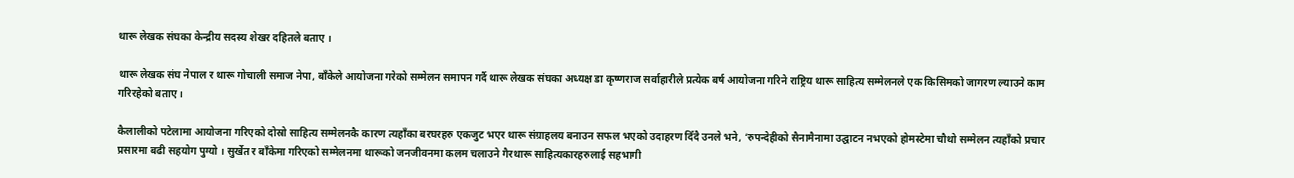थारू लेखक संघका केन्द्रीय सदस्य शेखर दहितले बताए ।

थारू लेखक संघ नेपाल र थारू गोचाली समाज नेपा, बाँकेले आयोजना गरेको सम्मेलन समापन गर्दै थारू लेखक संघका अध्यक्ष डा कृष्णराज सर्वाहारीले प्रत्येक बर्ष आयोजना गरिने राष्ट्रिय थारू साहित्य सम्मेलनले एक किसिमको जागरण ल्याउने काम गरिरहेको बताए ।

कैलालीको पटेलामा आयोजना गरिएको दोस्रो साहित्य सम्मेलनकै कारण त्यहाँका बरघरहरु एकजुट भएर थारू संग्राहलय बनाउन सफल भएको उदाहरण दिँदै उनले भने, ‘रुपन्देहीको सैनामैनामा उद्घाटन नभएको होमस्टेमा चौथो सम्मेलन त्यहाँको प्रचार प्रसारमा बढी सहयोग पुग्यो । सुर्खेत र बाँकेमा गरिएको सम्मेलनमा थारूको जनजीवनमा कलम चलाउने गैरथारू साहित्यकारहरुलाई सहभागी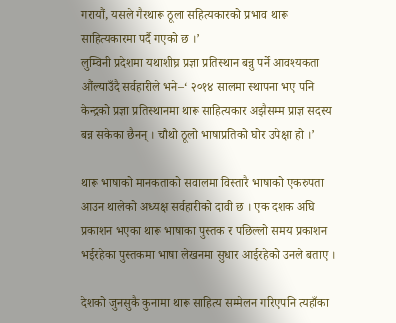गरायौं, यसले गैरथारू ठूला सहित्यकारको प्रभाव थारू साहित्यकारमा पर्दै गएको छ ।’
लुम्विनी प्रदेशमा यथाशीघ्र प्रज्ञा प्रतिस्थान बन्नु पर्ने आवश्यकता औंल्याउँदै सर्वहारीले भने–‘ २०१४ सालमा स्थापना भए पनि केन्द्रको प्रज्ञा प्रतिस्थानमा थारू साहित्यकार अझैसम्म प्राज्ञ सदस्य बन्न सकेका छैनन् । चौथो ठूलो भाषाप्रतिको घोर उपेक्षा हो ।’

थारू भाषाको मानकताको सवालमा विस्तारै भाषाको एकरुपता आउन थालेको अध्यक्ष सर्वहारीको दावी छ । एक दशक अघि प्रकाशन भएका थारू भाषाका पुस्तक र पछिल्लो समय प्रकाशन भईरहेका पुस्तकमा भाषा लेखनमा सुधार आईरहेको उनले बताए ।

देशको जुनसुकै कुनामा थारू साहित्य सम्मेलन गरिएपनि त्यहाँका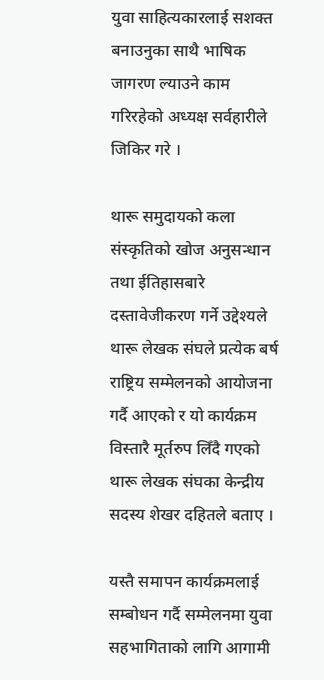युवा साहित्यकारलाई सशक्त बनाउनुका साथै भाषिक जागरण ल्याउने काम गरिरहेको अध्यक्ष सर्वहारीले जिकिर गरे ।

थारू समुदायको कला संस्कृतिको खोज अनुसन्धान तथा ईतिहासबारे दस्तावेजीकरण गर्ने उद्देश्यले थारू लेखक संघले प्रत्येक बर्ष राष्ट्रिय सम्मेलनको आयोजना गर्दै आएको र यो कार्यक्रम विस्तारै मूर्तरुप लिँदै गएको थारू लेखक संघका केन्द्रीय सदस्य शेखर दहितले बताए ।

यस्तै समापन कार्यक्रमलाई सम्बोधन गर्दै सम्मेलनमा युवा सहभागिताको लागि आगामी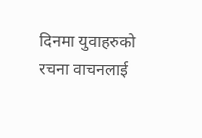दिनमा युवाहरुको रचना वाचनलाई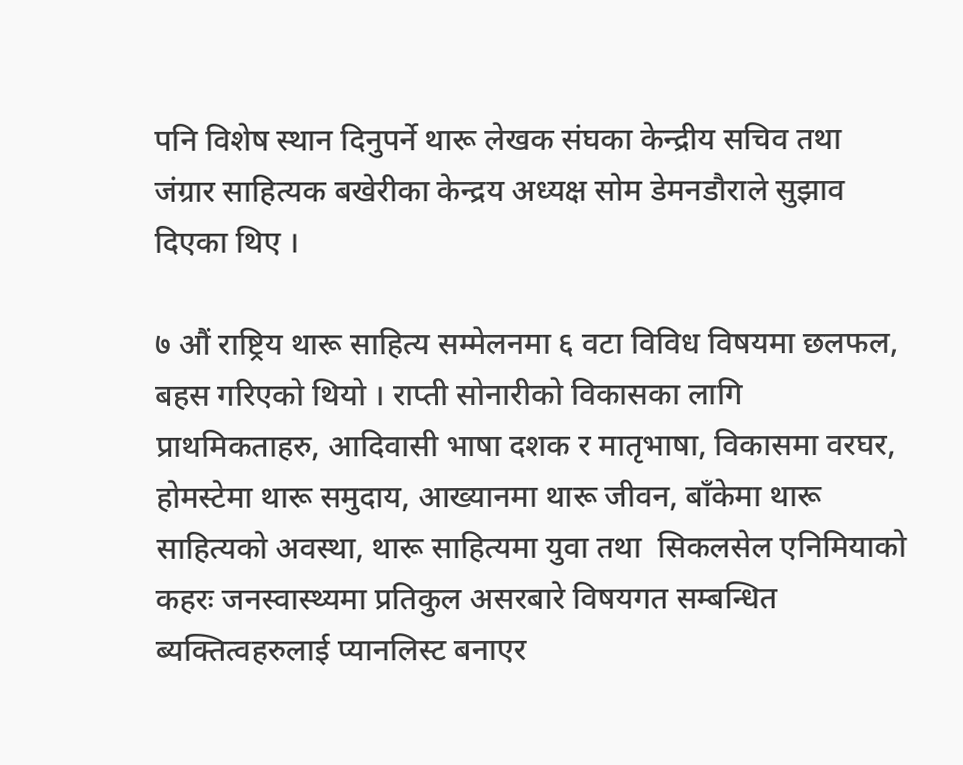पनि विशेष स्थान दिनुपर्ने थारू लेखक संघका केन्द्रीय सचिव तथा जंग्रार साहित्यक बखेरीका केन्द्रय अध्यक्ष सोम डेमनडौराले सुझाव दिएका थिए ।

७ औं राष्ट्रिय थारू साहित्य सम्मेलनमा ६ वटा विविध विषयमा छलफल, बहस गरिएको थियो । राप्ती सोनारीको विकासका लागि प्राथमिकताहरु, आदिवासी भाषा दशक र मातृभाषा, विकासमा वरघर, होमस्टेमा थारू समुदाय, आख्यानमा थारू जीवन, बाँकेमा थारू साहित्यको अवस्था, थारू साहित्यमा युवा तथा  सिकलसेल एनिमियाको कहरः जनस्वास्थ्यमा प्रतिकुल असरबारे विषयगत सम्बन्धित ब्यक्तित्वहरुलाई प्यानलिस्ट बनाएर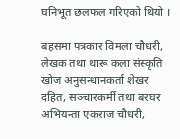घनिभूत छलफल गरिएको थियो ।

बहसमा पत्रकार विमला चौधरी, लेखक तथा थारू कला संस्कृति खोज अनुसन्धानकर्ता शेखर दहित, सञ्चारकर्मी तथा बरघर अभियन्ता एकराज चौधरी,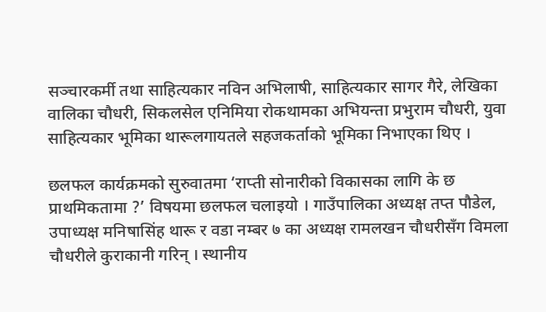सञ्चारकर्मी तथा साहित्यकार नविन अभिलाषी, साहित्यकार सागर गैरे, लेखिका वालिका चौधरी, सिकलसेल एनिमिया रोकथामका अभियन्ता प्रभुराम चौधरी, युवा साहित्यकार भूमिका थारूलगायतले सहजकर्ताको भूमिका निभाएका थिए ।

छलफल कार्यक्रमको सुरुवातमा ‘राप्ती सोनारीको विकासका लागि के छ प्राथमिकतामा ?’ विषयमा छलफल चलाइयो । गाउँपालिका अध्यक्ष तप्त पौडेल, उपाध्यक्ष मनिषासिंह थारू र वडा नम्बर ७ का अध्यक्ष रामलखन चौधरीसँग विमला चौधरीले कुराकानी गरिन् । स्थानीय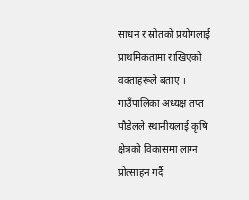साधन र स्रोतको प्रयोगलाई प्राथमिकतामा राखिएको वक्ताहरूले बताए । गाउँपालिका अध्यक्ष तप्त पौडेलले स्थानीयलाई कृषि क्षेत्रको विकासमा लाग्न प्रोत्साहन गर्दै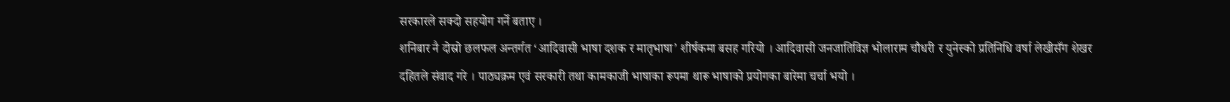सरकारले सक्दो सहयोग गर्ने बताए ।
शनिबार नै दोस्रो छलफल अन्तर्गत ‘आदिवासी भाषा दशक र मातृभाषा’ शीर्षकमा बसह गरियो । आदिवासी जनजातिविज्ञ भोलाराम चौधरी र युनेस्को प्रतिनिधि वर्षा लेखीसँग शेखर दहितले संवाद गरे । पाठ्यक्रम एवं सरकारी तथा कामकाजी भाषाका रूपमा थारू भाषाको प्रयोगका बारेमा चर्चा भयो ।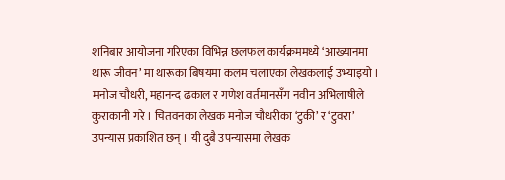शनिबार आयोजना गरिएका विभिन्न छलफल कार्यक्रममध्ये ‘आख्यानमा थारू जीवन’ मा थारूका बिषयमा कलम चलाएका लेखकलाई उभ्याइयो । मनोज चौधरी, महानन्द ढकाल र गणेश वर्तमानसँग नवीन अभिलाषीले कुराकानी गरे । चितवनका लेखक मनोज चौधरीका ‘टुकी’ र ‘टुवरा’ उपन्यास प्रकाशित छन् । यी दुबै उपन्यासमा लेखक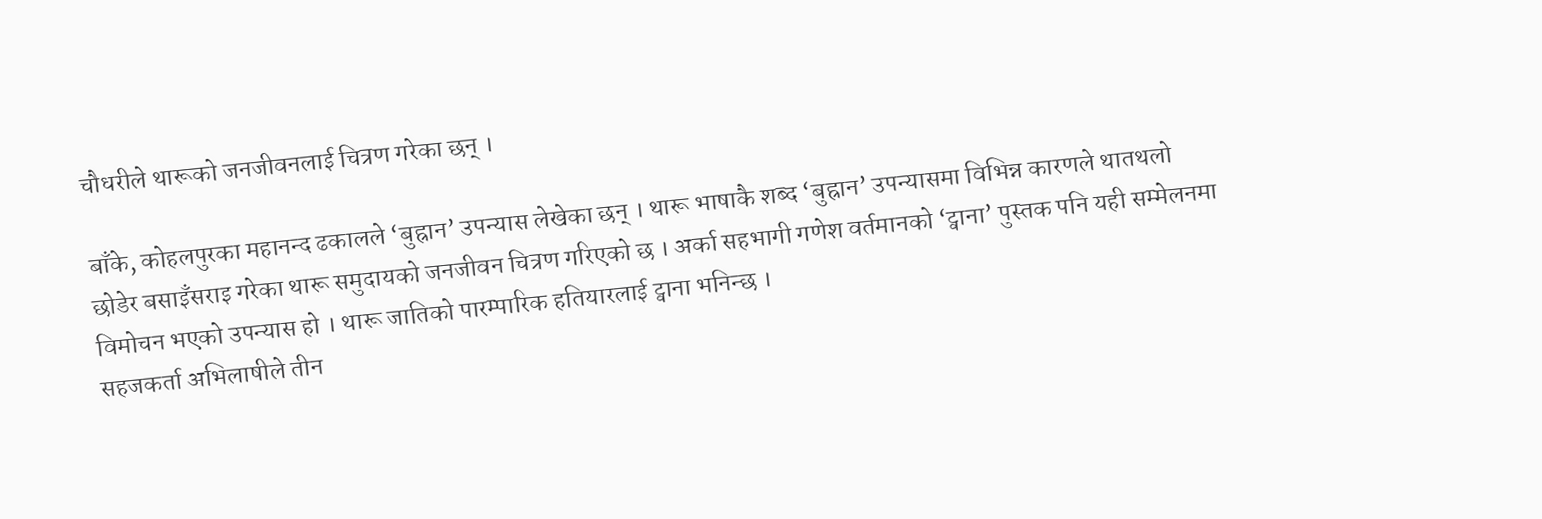चौधरीले थारूको जनजीवनलाई चित्रण गरेका छन् ।

बाँके, कोहलपुरका महानन्द ढकालले ‘बुह्रान’ उपन्यास लेखेका छन् । थारू भाषाकै शब्द ‘बुह्रान’ उपन्यासमा विभिन्न कारणले थातथलो छोडेर बसाइँसराइ गरेका थारू समुदायको जनजीवन चित्रण गरिएको छ । अर्का सहभागी गणेश वर्तमानको ‘ट्वाना’ पुस्तक पनि यही सम्मेलनमा विमोचन भएको उपन्यास हो । थारू जातिको पारम्पारिक हतियारलाई ट्वाना भनिन्छ ।
सहजकर्ता अभिलाषीले तीन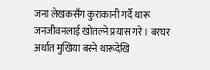जना लेखकसँग कुराकानी गर्दै थारू जनजीवनलाई खोतल्ने प्रयास गरे । बरघर अर्थात मुखिया बस्ने थारूदेखि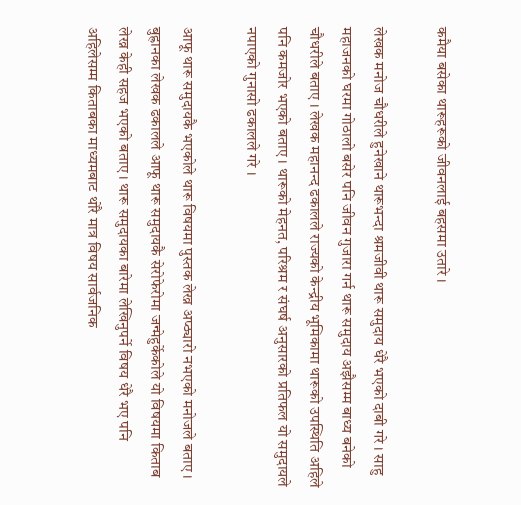कमैया बसेका थारूहरूको जीवनलाई बहसमा उतारे ।

लेखक मनोज चौधरीले हुनेखाने थारूभन्दा श्रमजीवी थारू समुदाय धेरै भएको दाबी गरे । साहु महाजनको घरमा गोठालो बसेर पनि जीवन गुजारा गर्न थारू समुदाय अझैसम्म बाध्य बनेको चौधरीले बताए । लेखक महानन्द ढकालले राज्यको केन्द्रीय भूमिकामा थारूको उपस्थिति अहिले पनि कमजोर भएको बताए । थारूको मेहनत, परिश्रम र संघर्ष अनुसारको प्रतिफल यो समुदायले नपाएको गुनासो ढकालले गरे ।

आफू थारू समुदायकै भएकोले थारू विषयमा पुस्तक लेख्न अप्ठ्यारो नभएको मनोजले बताए । बुह्रानका लेखक ढकालले आफू थारू समुदायकै सेरोफेरोमा जन्मेहुर्केकोले यो विषयमा किताब लेख्न केही सहज भएको बताए । थारू समुदायका बारेमा लेखिनुपर्ने विषय धेरै भए पनि अहिलेसम्म किताबका माध्यमबाट थोरै मात्र विषय सार्वजनिक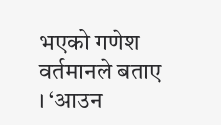भएको गणेश वर्तमानले बताए । ‘आउन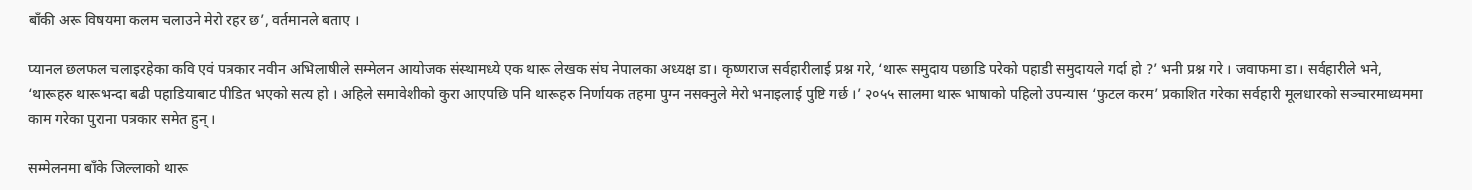बाँकी अरू विषयमा कलम चलाउने मेरो रहर छ’, वर्तमानले बताए ।

प्यानल छलफल चलाइरहेका कवि एवं पत्रकार नवीन अभिलाषीले सम्मेलन आयोजक संस्थामध्ये एक थारू लेखक संघ नेपालका अध्यक्ष डा। कृष्णराज सर्वहारीलाई प्रश्न गरे, ‘थारू समुदाय पछाडि परेको पहाडी समुदायले गर्दा हो ?’ भनी प्रश्न गरे । जवाफमा डा। सर्वहारीले भने, ‘थारूहरु थारूभन्दा बढी पहाडियाबाट पीडित भएको सत्य हो । अहिले समावेशीको कुरा आएपछि पनि थारूहरु निर्णायक तहमा पुग्न नसक्नुले मेरो भनाइलाई पुष्टि गर्छ ।’ २०५५ सालमा थारू भाषाको पहिलो उपन्यास ‘फुटल करम’ प्रकाशित गरेका सर्वहारी मूलधारको सञ्चारमाध्यममा काम गरेका पुराना पत्रकार समेत हुन् ।

सम्मेलनमा बाँके जिल्लाको थारू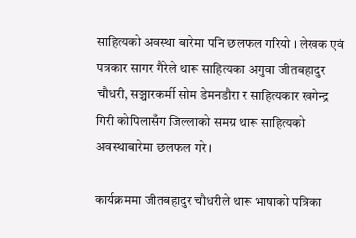साहित्यको अवस्था बारेमा पनि छलफल गरियो । लेखक एवं पत्रकार सागर गैरेले थारू साहित्यका अगुवा जीतबहादुर चौधरी, सञ्चारकर्मी सोम डेमनडौरा र साहित्यकार खगेन्द्र गिरी कोपिलासँग जिल्लाको समग्र थारू साहित्यको अवस्थाबारेमा छलफल गरे ।

कार्यक्रममा जीतबहादुर चौधरीले थारू भाषाको पत्रिका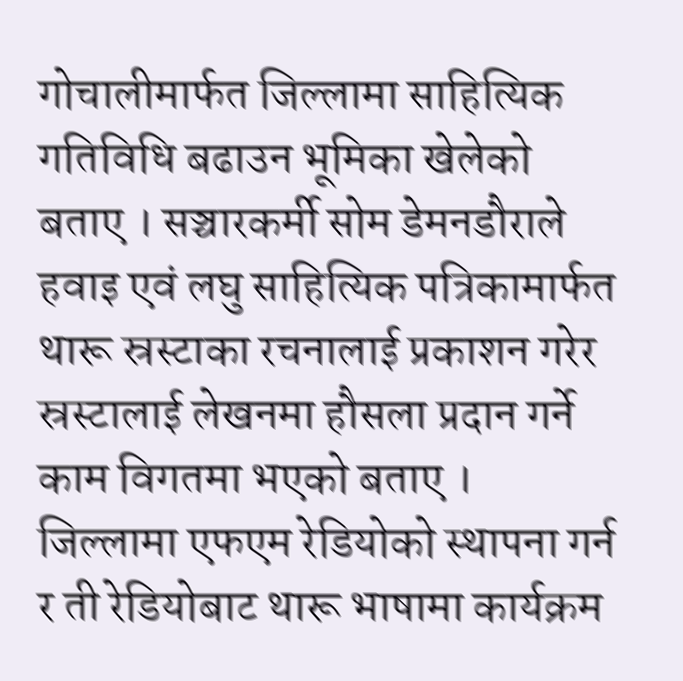गोचालीमार्फत जिल्लामा साहित्यिक गतिविधि बढाउन भूमिका खेलेको बताए । सञ्चारकर्मी सोम डेमनडौराले हवाइ एवं लघु साहित्यिक पत्रिकामार्फत थारू स्रस्टाका रचनालाई प्रकाशन गरेर स्रस्टालाई लेखनमा हौसला प्रदान गर्ने काम विगतमा भएको बताए । जिल्लामा एफएम रेडियोको स्थापना गर्न र ती रेडियोबाट थारू भाषामा कार्यक्रम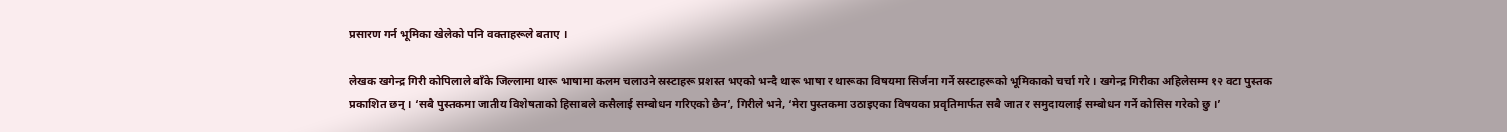प्रसारण गर्न भूमिका खेलेको पनि वक्ताहरूले बताए ।

लेखक खगेन्द्र गिरी कोपिलाले बाँके जिल्लामा थारू भाषामा कलम चलाउने स्रस्टाहरू प्रशस्त भएको भन्दै थारू भाषा र थारूका विषयमा सिर्जना गर्ने स्रस्टाहरूको भूमिकाको चर्चा गरे । खगेन्द्र गिरीका अहिलेसम्म १२ वटा पुस्तक प्रकाशित छन् । ‘सबै पुस्तकमा जातीय विशेषताको हिसाबले कसैलाई सम्बोधन गरिएको छैन’, गिरीले भने, ‘मेरा पुस्तकमा उठाइएका विषयका प्रवृतिमार्फत सबै जात र समुदायलाई सम्बोधन गर्ने कोसिस गरेको छु ।’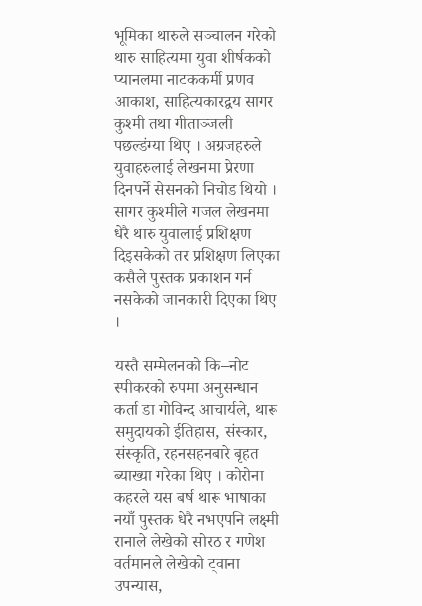भूमिका थारुले सञ्चालन गरेको थारु साहित्यमा युवा शीर्षकको प्यानलमा नाटककर्मी प्रणव आकाश, साहित्यकारद्वय सागर कुश्मी तथा गीताञ्जली पछल्डंग्या थिए । अग्रजहरुले युवाहरुलाई लेखनमा प्रेरणा दिनपर्ने सेसनको निचोड थियो । सागर कुश्मीले गजल लेखनमा धेरै थारु युवालाई प्रशिक्षण दिइसकेको तर प्रशिक्षण लिएका कसैले पुस्तक प्रकाशन गर्न नसकेको जानकारी दिएका थिए ।

यस्तै सम्मेलनको कि–नोट स्पीकरको रुपमा अनुसन्धान कर्ता डा गोविन्द आचार्यले, थारू समुदायको ईतिहास, संस्कार, संस्कृति, रहनसहनबारे बृहत ब्याख्या गरेका थिए । कोरोना कहरले यस बर्ष थारू भाषाका नयाँ पुस्तक धेरै नभएपनि लक्ष्मी रानाले लेखेको सोरठ र गणेश वर्तमानले लेखेको ट्वाना उपन्यास,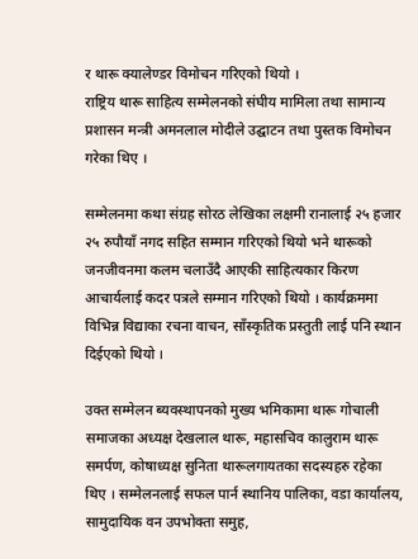र थारू क्यालेण्डर विमोचन गरिएको थियो ।
राष्ट्रिय थारू साहित्य सम्मेलनको संघीय मामिला तथा सामान्य प्रशासन मन्त्री अमनलाल मोदीले उद्घाटन तथा पुस्तक विमोचन गरेका थिए ।

सम्मेलनमा कथा संग्रह सोरठ लेखिका लक्षमी रानालाई २५ हजार २५ रुपौयाँ नगद सहित सम्मान गरिएको थियो भने थारूको जनजीवनमा कलम चलाउँदै आएकी साहित्यकार किरण आचार्यलाई कदर पत्रले सम्मान गरिएको थियो । कार्यक्रममा विभिन्न विद्याका रचना वाचन, साँस्कृतिक प्रस्तुती लाई पनि स्थान दिईएको थियो ।

उक्त सम्मेलन ब्यवस्थापनको मुख्य भमिकामा थारू गोचाली समाजका अध्यक्ष देखलाल थारू, महासचिव कालुराम थारू समर्पण, कोषाध्यक्ष सुनिता थारूलगायतका सदस्यहरु रहेका थिए । सम्मेलनलाई सफल पार्न स्थानिय पालिका, वडा कार्यालय, सामुदायिक वन उपभोक्ता समुह,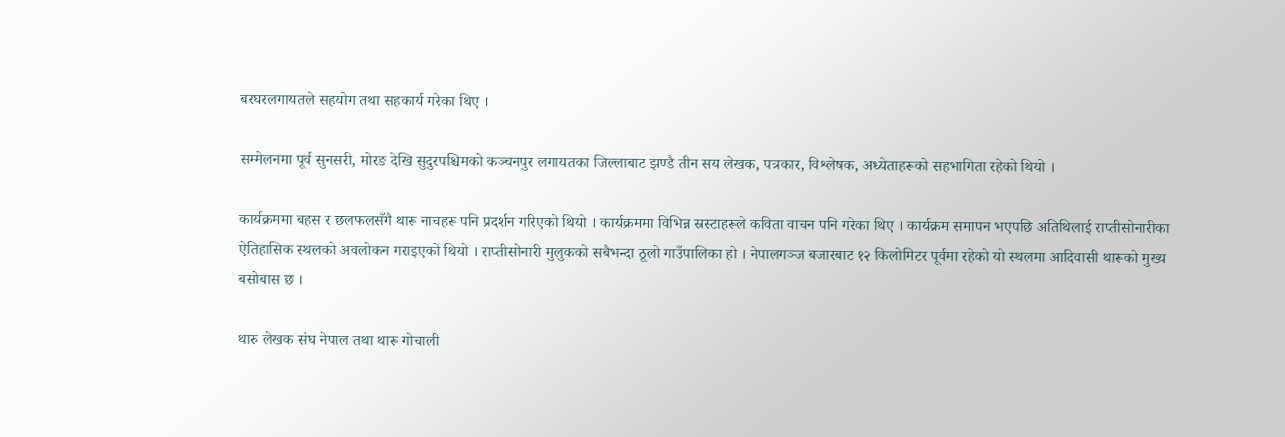बरघरलगायतले सहयोग तथा सहकार्य गरेका थिए ।

सम्मेलनमा पूर्व सुनसरी, मोरङ देखि सुदुरपश्चिमको कञ्चनपुर लगायतका जिल्लाबाट झण्डै तीन सय लेखक, पत्रकार, विश्लेषक, अध्येताहरूको सहभागिता रहेको थियो ।

कार्यक्रममा बहस र छलफलसँगै थारू नाचहरू पनि प्रदर्शन गरिएको थियो । कार्यक्रममा विभिन्न स्रस्टाहरूले कविता वाचन पनि गरेका थिए । कार्यक्रम समापन भएपछि अतिथिलाई राप्तीसोनारीका ऐतिहासिक स्थलको अवलोकन गराइएको थियो । राप्तीसोनारी मुलुकको सबैभन्दा ठूलो गाउँपालिका हो । नेपालगञ्ज बजारबाट १२ किलोमिटर पूर्वमा रहेको यो स्थलमा आदिवासी थारूको मुख्य बसोबास छ ।

थारु लेखक संघ नेपाल तथा थारू गोचाली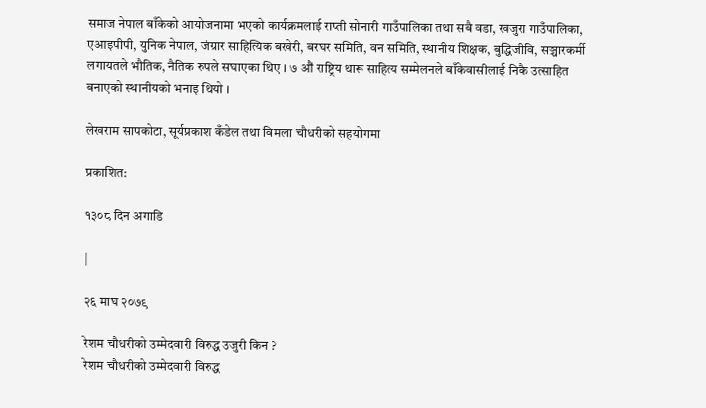समाज नेपाल बाँकेको आयोजनामा भएको कार्यक्रमलाई राप्ती सोनारी गाउँपालिका तथा सबै वडा, खजुरा गाउँपालिका, एआइपीपी, युनिक नेपाल, जंग्रार साहित्यिक बखेरी, बरघर समिति, वन समिति, स्थानीय शिक्षक, बुद्धिजीवि, सञ्चारकर्मी लगायतले भौतिक, नैतिक रुपले सघाएका थिए । ७ औं राष्ट्रिय थारू साहित्य सम्मेलनले बाँकेवासीलाई निकै उत्साहित बनाएको स्थानीयको भनाइ थियो ।

लेखराम सापकोटा, सूर्यप्रकाश कँडेल तथा विमला चौधरीको सहयोगमा

प्रकाशित:

१३०८ दिन अगाडि

|

२६ माघ २०७९

रेशम चौधरीको उम्मेदवारी विरुद्ध उजुरी किन ?
रेशम चौधरीको उम्मेदवारी विरुद्ध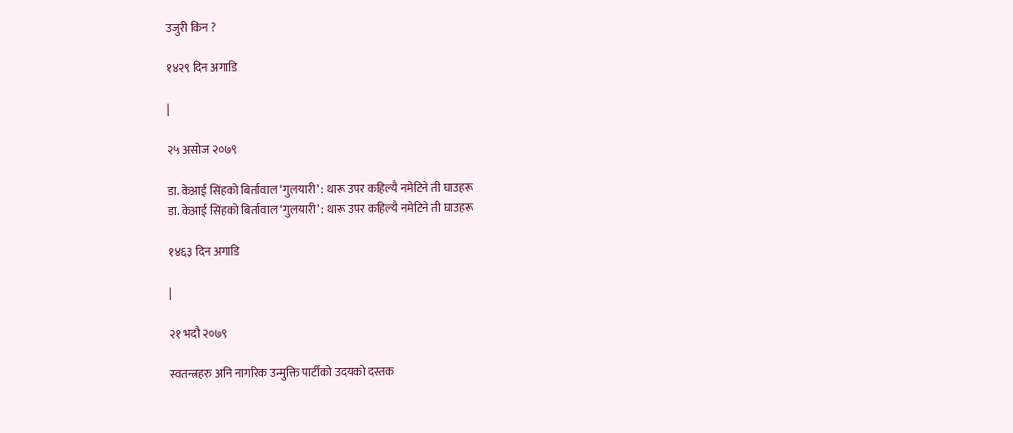उजुरी किन ?

१४२९ दिन अगाडि

|

२५ असोज २०७९

डा. केआई सिंहको बिर्तावाल ‘गुलयारी’ : थारू उपर कहिल्यै नमेटिने ती घाउहरू
डा. केआई सिंहको बिर्तावाल ‘गुलयारी’ : थारू उपर कहिल्यै नमेटिने ती घाउहरू

१४६३ दिन अगाडि

|

२१ भदौ २०७९

स्वतन्त्रहरु अनि नागरिक उन्मुक्ति पार्टीको उदयको दस्तक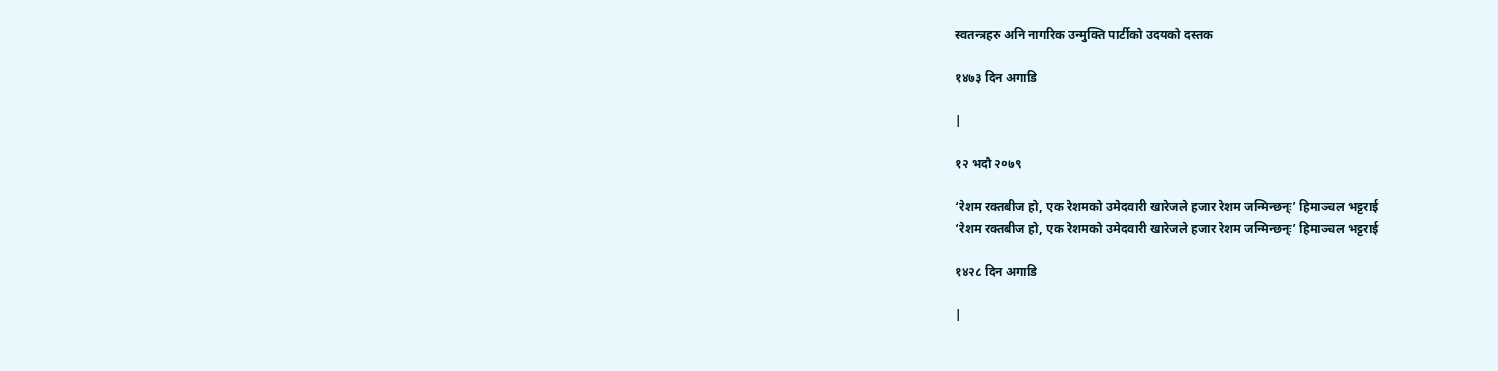स्वतन्त्रहरु अनि नागरिक उन्मुक्ति पार्टीको उदयको दस्तक

१४७३ दिन अगाडि

|

१२ भदौ २०७९

‘रेशम रक्तबीज हो, एक रेशमको उमेदवारी खारेजले हजार रेशम जन्मिन्छन्ः’ हिमाञ्चल भट्टराई
‘रेशम रक्तबीज हो, एक रेशमको उमेदवारी खारेजले हजार रेशम जन्मिन्छन्ः’ हिमाञ्चल भट्टराई

१४२८ दिन अगाडि

|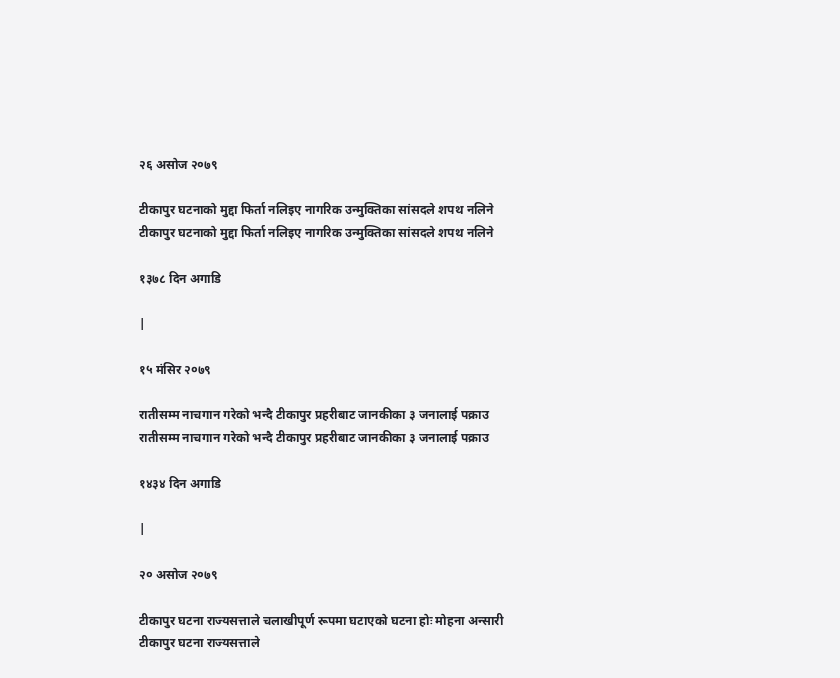२६ असोज २०७९

टीकापुर घटनाको मुद्दा फिर्ता नलिइए नागरिक उन्मुक्तिका सांसदले शपथ नलिने
टीकापुर घटनाको मुद्दा फिर्ता नलिइए नागरिक उन्मुक्तिका सांसदले शपथ नलिने

१३७८ दिन अगाडि

|

१५ मंसिर २०७९

रातीसम्म नाचगान गरेको भन्दै टीकापुर प्रहरीबाट जानकीका ३ जनालाई पक्राउ
रातीसम्म नाचगान गरेको भन्दै टीकापुर प्रहरीबाट जानकीका ३ जनालाई पक्राउ

१४३४ दिन अगाडि

|

२० असोज २०७९

टीकापुर घटना राज्यसत्ताले चलाखीपूर्ण रूपमा घटाएको घटना होः मोहना अन्सारी
टीकापुर घटना राज्यसत्ताले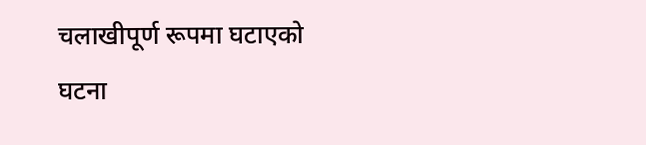चलाखीपूर्ण रूपमा घटाएको घटना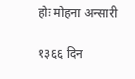होः मोहना अन्सारी

१३६६ दिन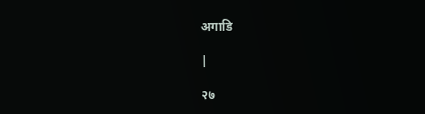अगाडि

|

२७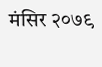मंसिर २०७९